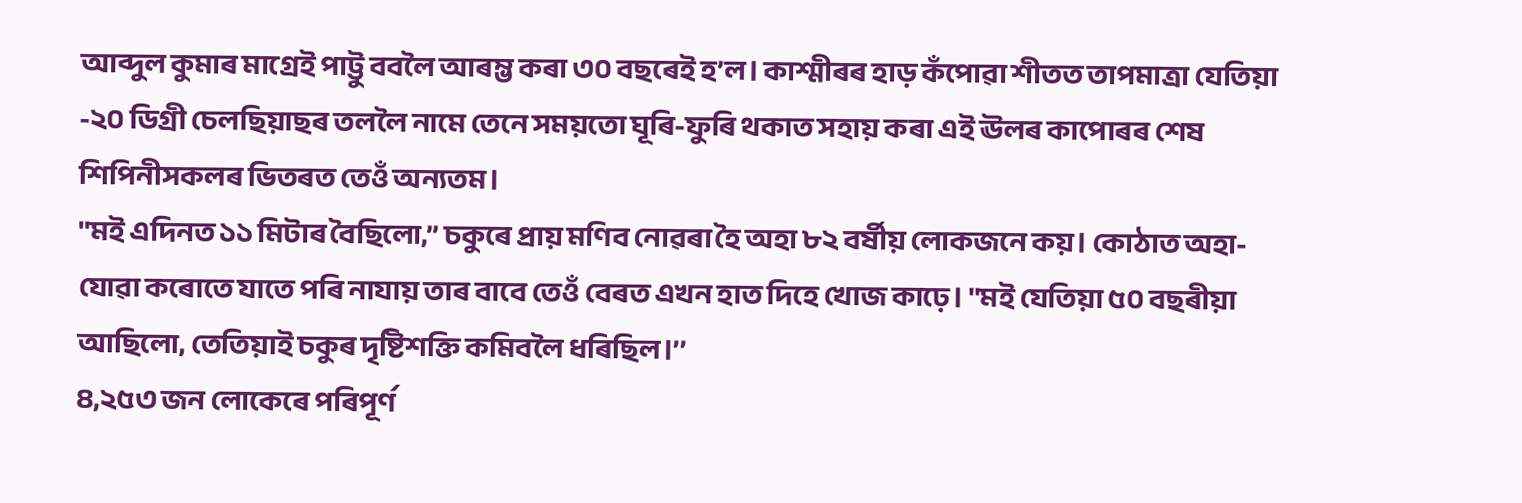আব্দুল কুমাৰ মাগ্ৰেই পাট্টু ববলৈ আৰম্ভ কৰা ৩০ বছৰেই হ’ল। কাশ্মীৰৰ হাড় কঁপোৱা শীতত তাপমাত্ৰা যেতিয়া -২০ ডিগ্ৰী চেলছিয়াছৰ তললৈ নামে তেনে সময়তো ঘূৰি-ফুৰি থকাত সহায় কৰা এই ঊলৰ কাপোৰৰ শেষ শিপিনীসকলৰ ভিতৰত তেওঁ অন্যতম।
''মই এদিনত ১১ মিটাৰ বৈছিলো,’’ চকুৰে প্ৰায় মণিব নোৱৰা হৈ অহা ৮২ বৰ্ষীয় লোকজনে কয়। কোঠাত অহা-যোৱা কৰোতে যাতে পৰি নাযায় তাৰ বাবে তেওঁ বেৰত এখন হাত দিহে খোজ কাঢ়ে। ''মই যেতিয়া ৫০ বছৰীয়া আছিলো, তেতিয়াই চকুৰ দৃষ্টিশক্তি কমিবলৈ ধৰিছিল।’’
৪,২৫৩ জন লোকেৰে পৰিপূৰ্ণ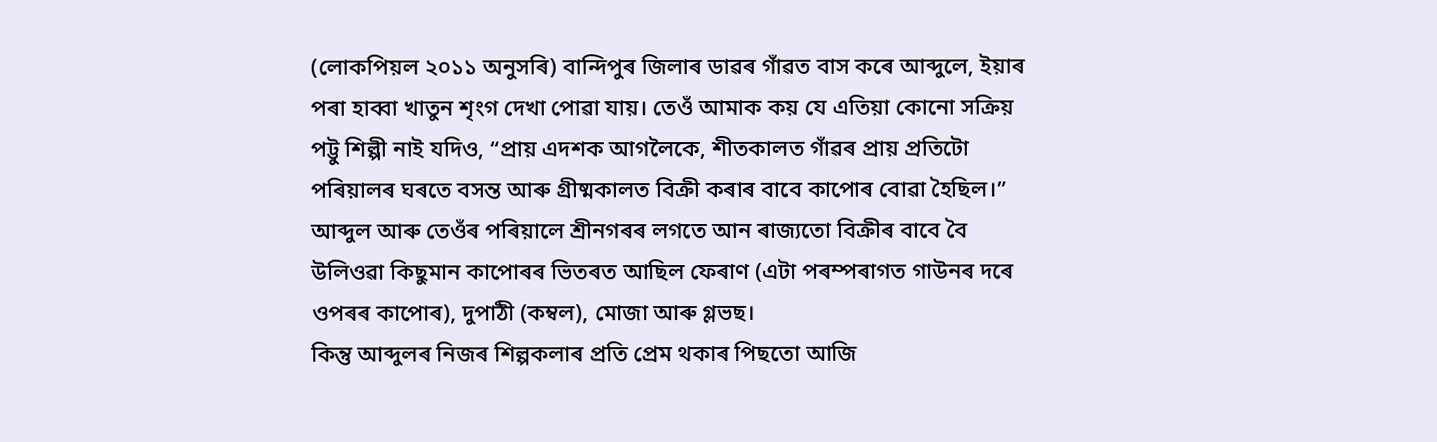(লোকপিয়ল ২০১১ অনুসৰি) বান্দিপুৰ জিলাৰ ডাৱৰ গাঁৱত বাস কৰে আব্দুলে, ইয়াৰ পৰা হাব্বা খাতুন শৃংগ দেখা পোৱা যায়। তেওঁ আমাক কয় যে এতিয়া কোনো সক্ৰিয় পট্টু শিল্পী নাই যদিও, “প্ৰায় এদশক আগলৈকে, শীতকালত গাঁৱৰ প্ৰায় প্ৰতিটো পৰিয়ালৰ ঘৰতে বসন্ত আৰু গ্ৰীষ্মকালত বিক্ৰী কৰাৰ বাবে কাপোৰ বোৱা হৈছিল।”
আব্দুল আৰু তেওঁৰ পৰিয়ালে শ্ৰীনগৰৰ লগতে আন ৰাজ্যতো বিক্ৰীৰ বাবে বৈ উলিওৱা কিছুমান কাপোৰৰ ভিতৰত আছিল ফেৰাণ (এটা পৰম্পৰাগত গাউনৰ দৰে ওপৰৰ কাপোৰ), দুপাঠী (কম্বল), মোজা আৰু গ্লভছ।
কিন্তু আব্দুলৰ নিজৰ শিল্পকলাৰ প্ৰতি প্ৰেম থকাৰ পিছতো আজি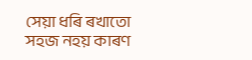সেয়া ধৰি ৰখাতো সহজ নহয় কাৰণ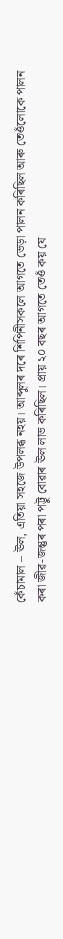কেঁচামাল – ঊল, এতিয়া সহজে উপলব্ধ নহয়। আব্দুলৰ দৰে শিপিনীসকলে আগতে ভেড়া পালন কৰিছিল আৰু তেওঁলোকে পালন কৰা জীৱ-জন্তুৰ পৰা পট্টু বোৱাৰ ঊল লাভ কৰিছিল। প্ৰায় ২০ বছৰ আগতে তেওঁ কয় যে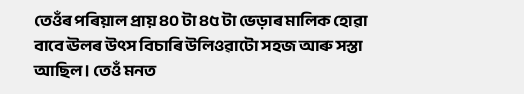তেওঁৰ পৰিয়াল প্ৰায় ৪০ টা ৪৫ টা ভেড়াৰ মালিক হোৱা বাবে ঊলৰ উৎস বিচাৰি উলিওৱাটো সহজ আৰু সস্তা আছিল। তেওঁ মনত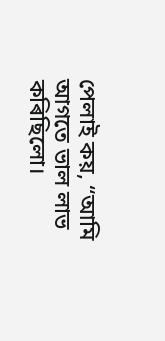পেলাই কয়, “আমি আগতে ভাল লাভ কৰিছিলো।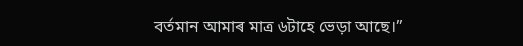বৰ্তমান আমাৰ মাত্ৰ ৬টাহে ভেড়া আছে।’’